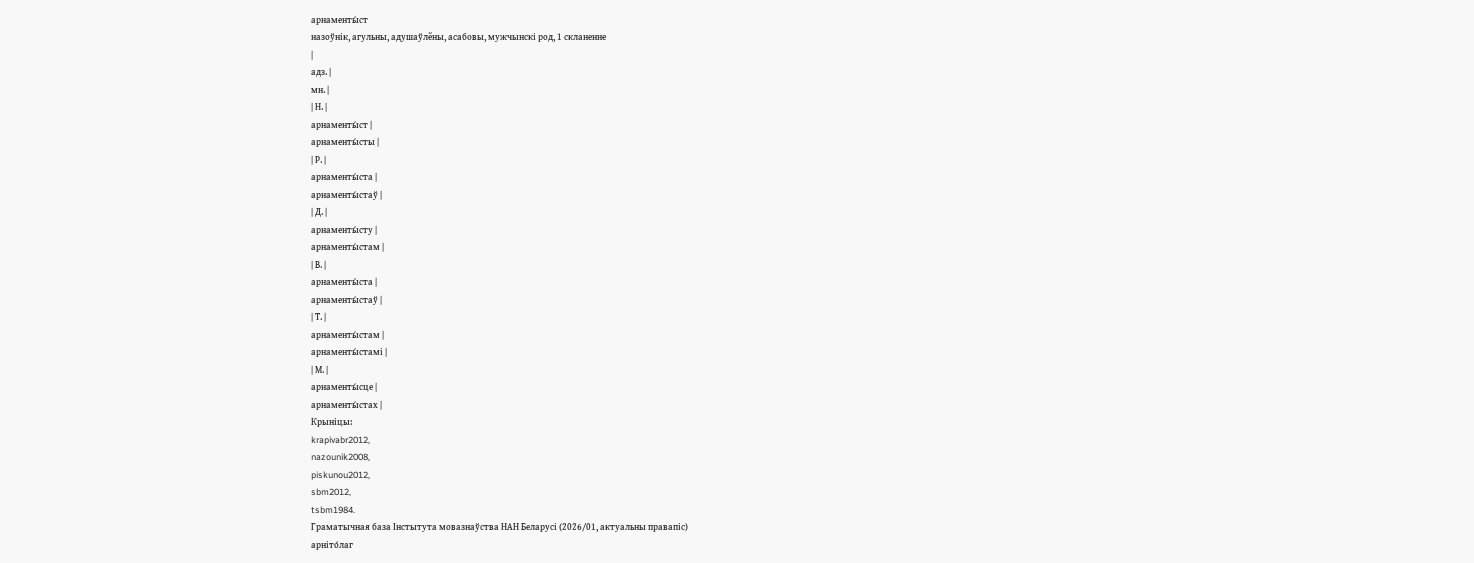арнаменты́ст
назоўнік, агульны, адушаўлёны, асабовы, мужчынскі род, 1 скланенне
|
адз. |
мн. |
| Н. |
арнаменты́ст |
арнаменты́сты |
| Р. |
арнаменты́ста |
арнаменты́стаў |
| Д. |
арнаменты́сту |
арнаменты́стам |
| В. |
арнаменты́ста |
арнаменты́стаў |
| Т. |
арнаменты́стам |
арнаменты́стамі |
| М. |
арнаменты́сце |
арнаменты́стах |
Крыніцы:
krapivabr2012,
nazounik2008,
piskunou2012,
sbm2012,
tsbm1984.
Граматычная база Інстытута мовазнаўства НАН Беларусі (2026/01, актуальны правапіс)
арніто́лаг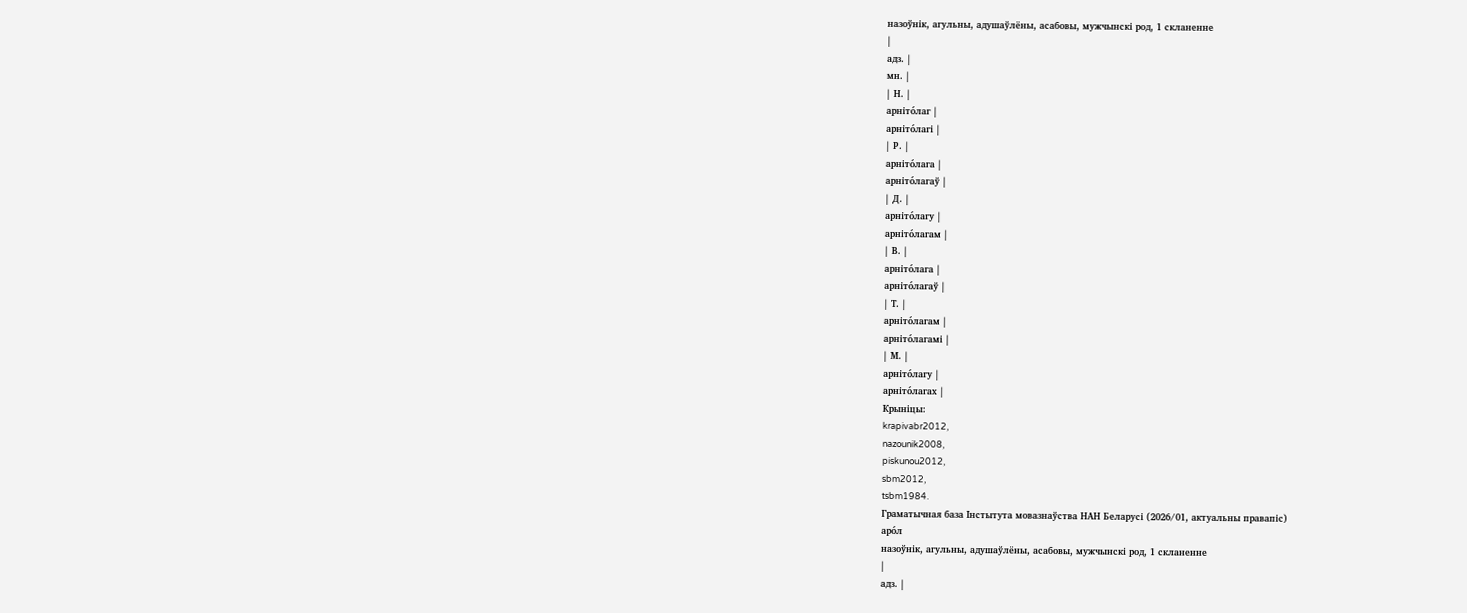назоўнік, агульны, адушаўлёны, асабовы, мужчынскі род, 1 скланенне
|
адз. |
мн. |
| Н. |
арніто́лаг |
арніто́лагі |
| Р. |
арніто́лага |
арніто́лагаў |
| Д. |
арніто́лагу |
арніто́лагам |
| В. |
арніто́лага |
арніто́лагаў |
| Т. |
арніто́лагам |
арніто́лагамі |
| М. |
арніто́лагу |
арніто́лагах |
Крыніцы:
krapivabr2012,
nazounik2008,
piskunou2012,
sbm2012,
tsbm1984.
Граматычная база Інстытута мовазнаўства НАН Беларусі (2026/01, актуальны правапіс)
аро́л
назоўнік, агульны, адушаўлёны, асабовы, мужчынскі род, 1 скланенне
|
адз. |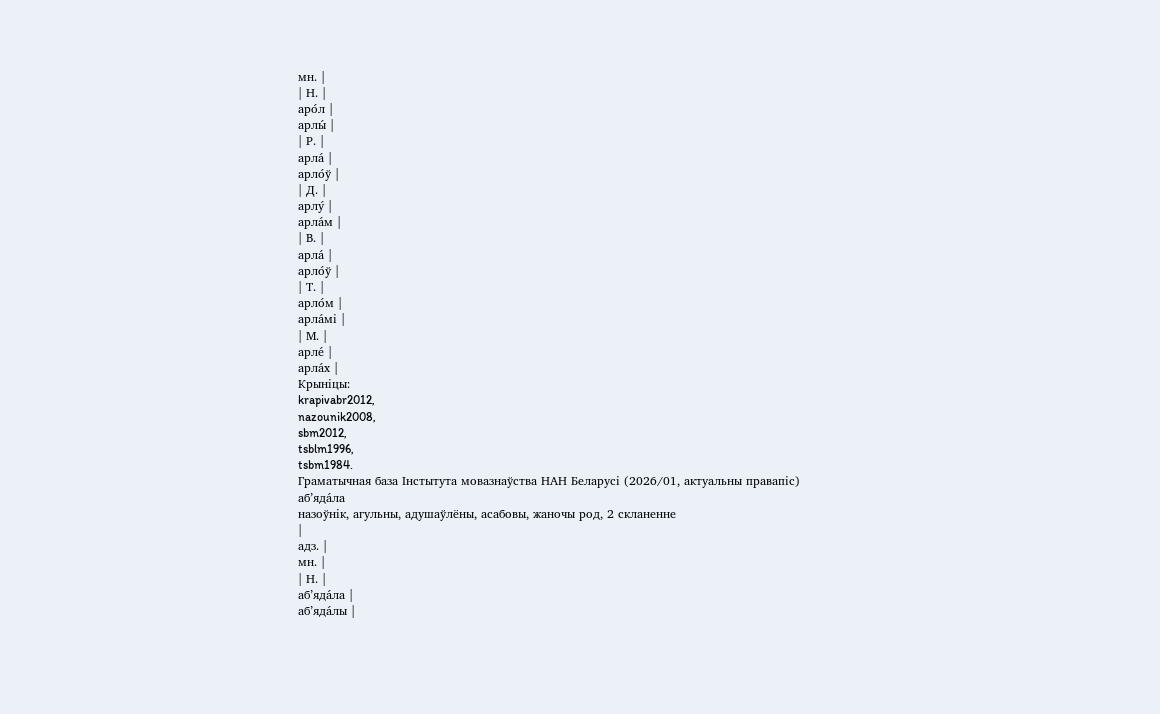мн. |
| Н. |
аро́л |
арлы́ |
| Р. |
арла́ |
арло́ў |
| Д. |
арлу́ |
арла́м |
| В. |
арла́ |
арло́ў |
| Т. |
арло́м |
арла́мі |
| М. |
арле́ |
арла́х |
Крыніцы:
krapivabr2012,
nazounik2008,
sbm2012,
tsblm1996,
tsbm1984.
Граматычная база Інстытута мовазнаўства НАН Беларусі (2026/01, актуальны правапіс)
аб’яда́ла
назоўнік, агульны, адушаўлёны, асабовы, жаночы род, 2 скланенне
|
адз. |
мн. |
| Н. |
аб’яда́ла |
аб’яда́лы |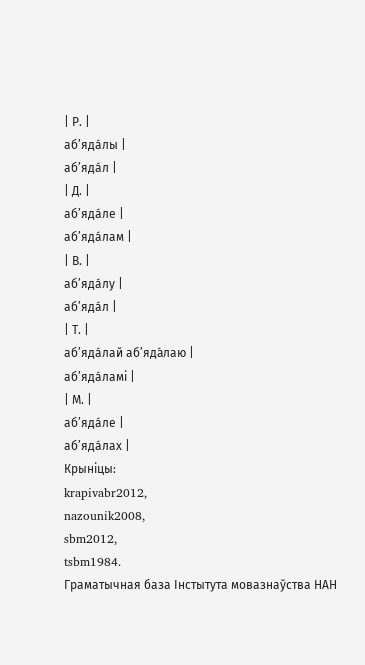| Р. |
аб’яда́лы |
аб’яда́л |
| Д. |
аб’яда́ле |
аб’яда́лам |
| В. |
аб’яда́лу |
аб’яда́л |
| Т. |
аб’яда́лай аб’яда́лаю |
аб’яда́ламі |
| М. |
аб’яда́ле |
аб’яда́лах |
Крыніцы:
krapivabr2012,
nazounik2008,
sbm2012,
tsbm1984.
Граматычная база Інстытута мовазнаўства НАН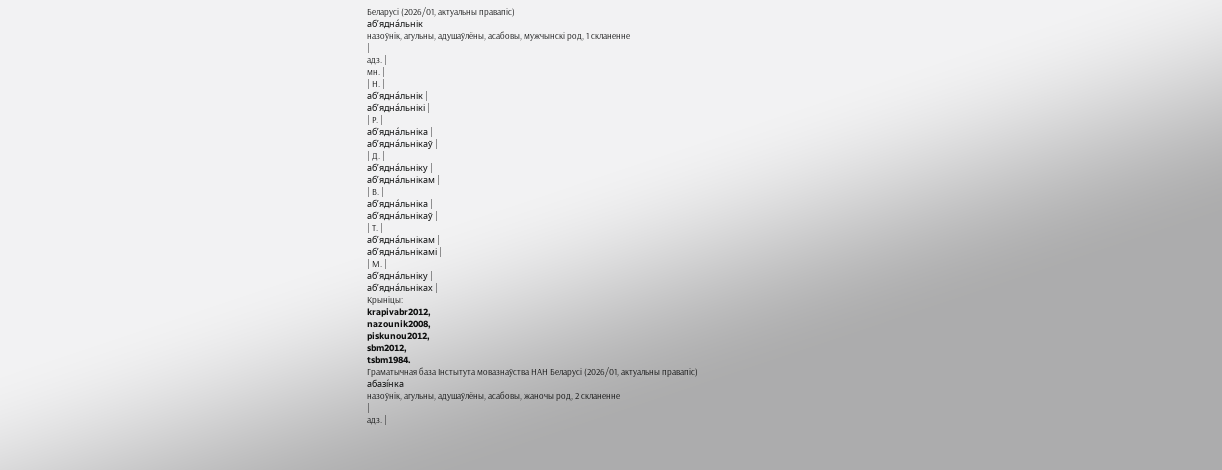Беларусі (2026/01, актуальны правапіс)
аб’ядна́льнік
назоўнік, агульны, адушаўлёны, асабовы, мужчынскі род, 1 скланенне
|
адз. |
мн. |
| Н. |
аб’ядна́льнік |
аб’ядна́льнікі |
| Р. |
аб’ядна́льніка |
аб’ядна́льнікаў |
| Д. |
аб’ядна́льніку |
аб’ядна́льнікам |
| В. |
аб’ядна́льніка |
аб’ядна́льнікаў |
| Т. |
аб’ядна́льнікам |
аб’ядна́льнікамі |
| М. |
аб’ядна́льніку |
аб’ядна́льніках |
Крыніцы:
krapivabr2012,
nazounik2008,
piskunou2012,
sbm2012,
tsbm1984.
Граматычная база Інстытута мовазнаўства НАН Беларусі (2026/01, актуальны правапіс)
абазі́нка
назоўнік, агульны, адушаўлёны, асабовы, жаночы род, 2 скланенне
|
адз. |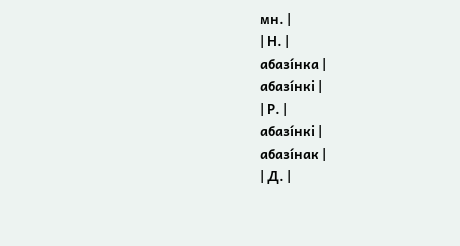мн. |
| Н. |
абазі́нка |
абазі́нкі |
| Р. |
абазі́нкі |
абазі́нак |
| Д. |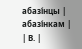абазі́нцы |
абазі́нкам |
| В. |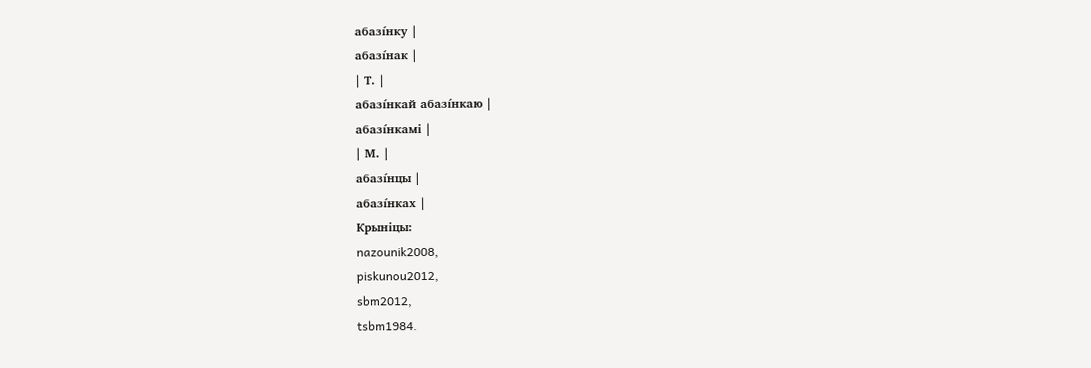абазі́нку |
абазі́нак |
| Т. |
абазі́нкай абазі́нкаю |
абазі́нкамі |
| М. |
абазі́нцы |
абазі́нках |
Крыніцы:
nazounik2008,
piskunou2012,
sbm2012,
tsbm1984.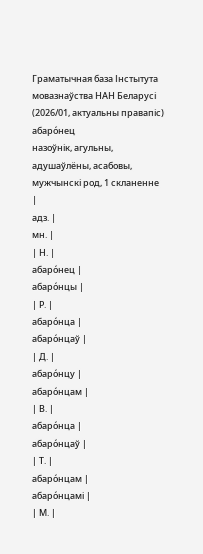Граматычная база Інстытута мовазнаўства НАН Беларусі (2026/01, актуальны правапіс)
абаро́нец
назоўнік, агульны, адушаўлёны, асабовы, мужчынскі род, 1 скланенне
|
адз. |
мн. |
| Н. |
абаро́нец |
абаро́нцы |
| Р. |
абаро́нца |
абаро́нцаў |
| Д. |
абаро́нцу |
абаро́нцам |
| В. |
абаро́нца |
абаро́нцаў |
| Т. |
абаро́нцам |
абаро́нцамі |
| М. |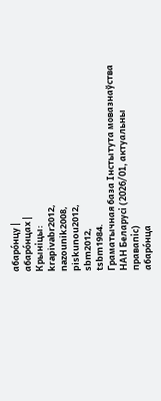абаро́нцу |
абаро́нцах |
Крыніцы:
krapivabr2012,
nazounik2008,
piskunou2012,
sbm2012,
tsbm1984.
Граматычная база Інстытута мовазнаўства НАН Беларусі (2026/01, актуальны правапіс)
абаро́нца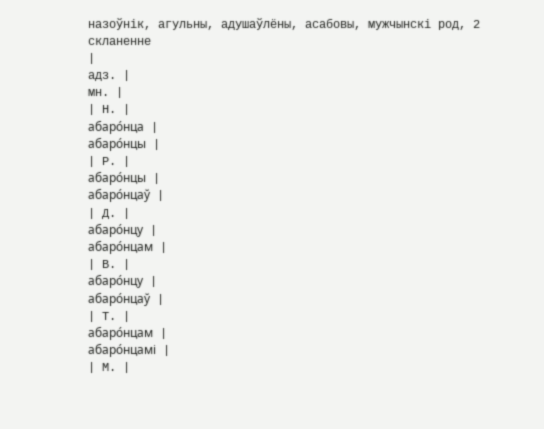назоўнік, агульны, адушаўлёны, асабовы, мужчынскі род, 2 скланенне
|
адз. |
мн. |
| Н. |
абаро́нца |
абаро́нцы |
| Р. |
абаро́нцы |
абаро́нцаў |
| Д. |
абаро́нцу |
абаро́нцам |
| В. |
абаро́нцу |
абаро́нцаў |
| Т. |
абаро́нцам |
абаро́нцамі |
| М. |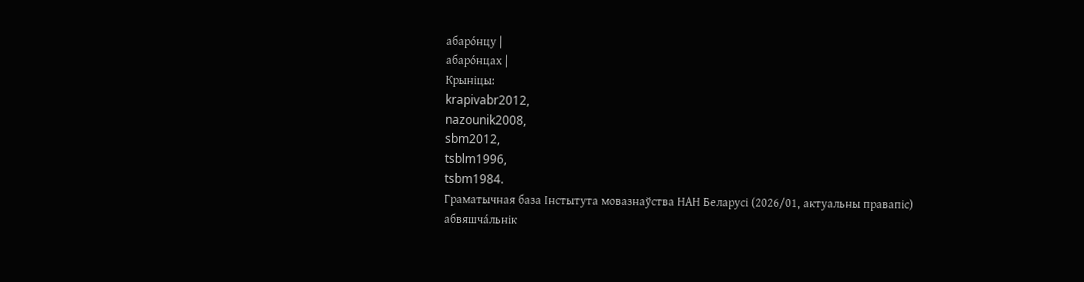абаро́нцу |
абаро́нцах |
Крыніцы:
krapivabr2012,
nazounik2008,
sbm2012,
tsblm1996,
tsbm1984.
Граматычная база Інстытута мовазнаўства НАН Беларусі (2026/01, актуальны правапіс)
абвяшча́льнік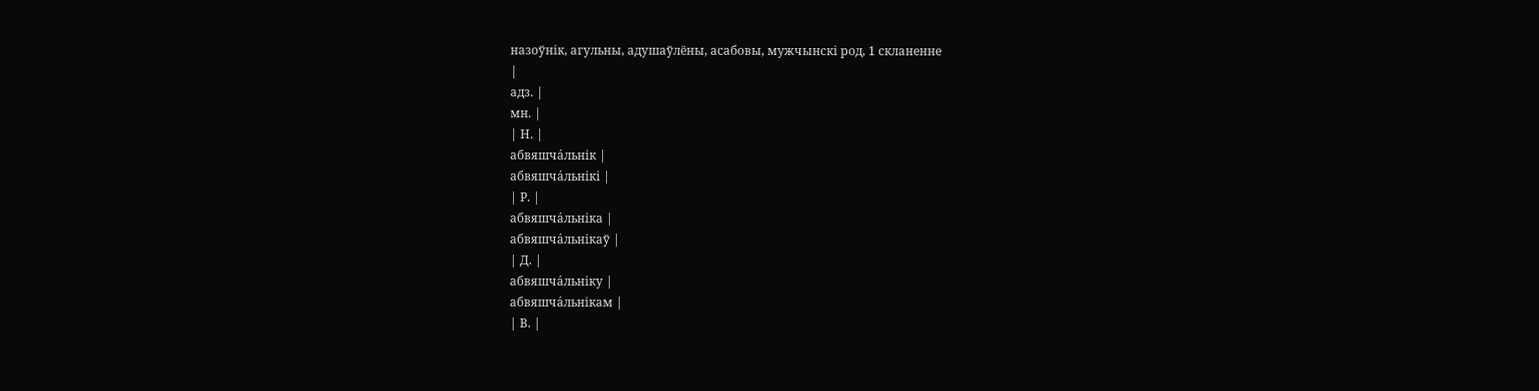назоўнік, агульны, адушаўлёны, асабовы, мужчынскі род, 1 скланенне
|
адз. |
мн. |
| Н. |
абвяшча́льнік |
абвяшча́льнікі |
| Р. |
абвяшча́льніка |
абвяшча́льнікаў |
| Д. |
абвяшча́льніку |
абвяшча́льнікам |
| В. |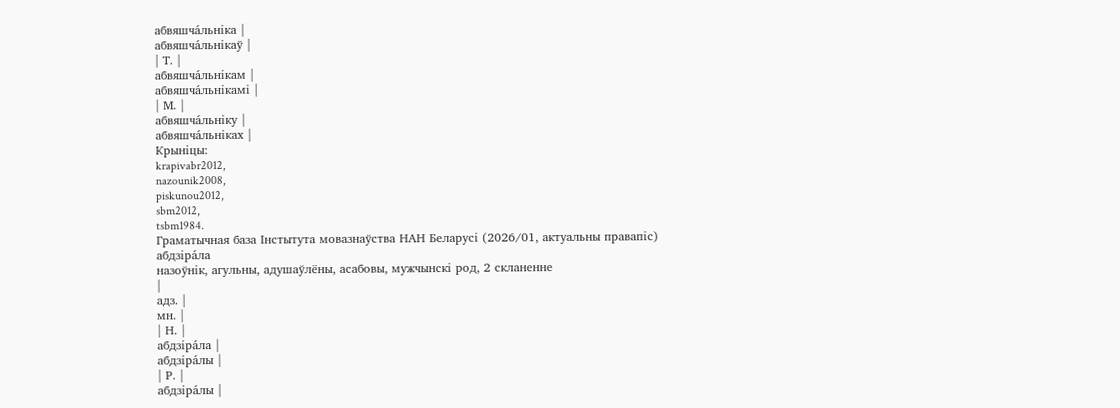абвяшча́льніка |
абвяшча́льнікаў |
| Т. |
абвяшча́льнікам |
абвяшча́льнікамі |
| М. |
абвяшча́льніку |
абвяшча́льніках |
Крыніцы:
krapivabr2012,
nazounik2008,
piskunou2012,
sbm2012,
tsbm1984.
Граматычная база Інстытута мовазнаўства НАН Беларусі (2026/01, актуальны правапіс)
абдзіра́ла
назоўнік, агульны, адушаўлёны, асабовы, мужчынскі род, 2 скланенне
|
адз. |
мн. |
| Н. |
абдзіра́ла |
абдзіра́лы |
| Р. |
абдзіра́лы |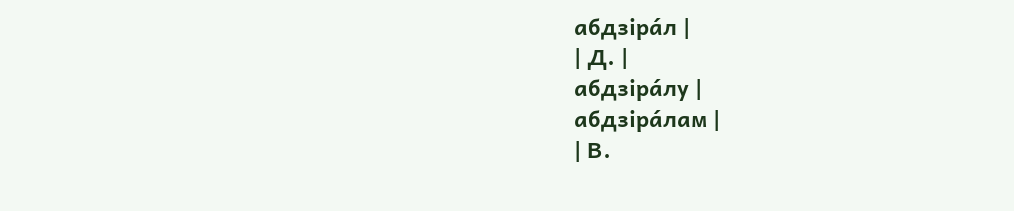абдзіра́л |
| Д. |
абдзіра́лу |
абдзіра́лам |
| В.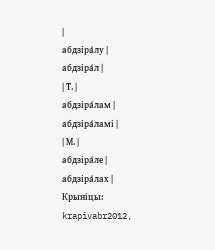|
абдзіра́лу |
абдзіра́л |
| Т. |
абдзіра́лам |
абдзіра́ламі |
| М. |
абдзіра́ле |
абдзіра́лах |
Крыніцы:
krapivabr2012,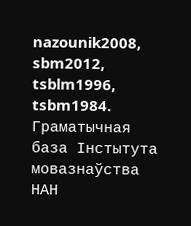nazounik2008,
sbm2012,
tsblm1996,
tsbm1984.
Граматычная база Інстытута мовазнаўства НАН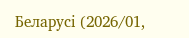Беларусі (2026/01,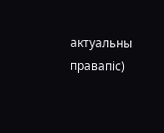актуальны правапіс)